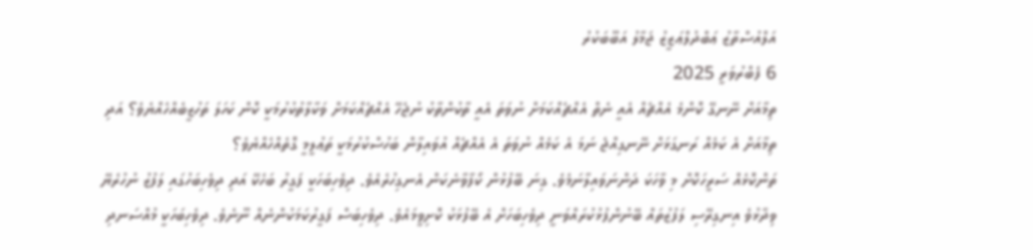އަލްއުސްތާޒު ޢަބްދުލްޢަޒީޒު ޖަމާލު އަބޫބަކުރު
6 ފެބްރުވަރީ 2025
ތިމާއަށް ނޭނގޭ ކޮންމެ އެއްޗެއް އެއީ ނެތް އެއްޗެއްކަމަށް ނުވަތަ އެއީ ތާކުންތާކު ނުޖެހޭ އެއްޗެއްކަމަށް ވަކާލާތުކުރުމަކީ ކޮން ކަހަލަ ތަހުޒީބެއްހެއްޔެވެ؟ އަދި ތިމާއަށް އެ ކަމެއް ރަނގަޅަށް ނޭނގިއްޖެ ނަމަ އެ ކަމެއް ނުވަތަ އެ އެއްޗެއް އުވައިލާން ބަހުސްކުރުމަކީ ތަޢުލީމީ ގޮތެއްހެއްޔެވެ؟
ތަންކޮޅެއް ސަރީހަކޮށް މި ވާހަކަ ދަންނަވައިލާނަމެވެ. ގިނަ ބޭފުޅުން ކޯފާވާނެކަން އެނގިހުރެއެވެ. ދިވެހިބަހަކީ ފަގީރު ބަހެކޭ އަދި ދިވެހިބަހުގައި ލަފުޒު ނުހުރެޔޭ ވިދާޅުވެ އިނގިރޭސި ލަފުޒުތައް ބޭނުންފުޅުކުރައްވަނީ ދިވެހިބަހަށް އެ ބޭފުޅަކު ކޮށިވީމައެވެ. ދިވެހިބަސް ފަގީރުކަމަކުންނެއް ނޫނެވެ. ދިވެހިބަހަކީ މުއްސަނދި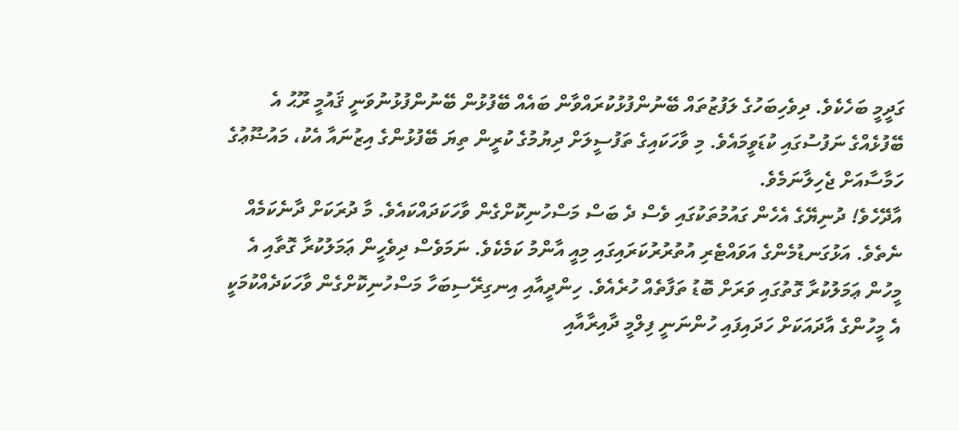ގަދީމީ ބަހެކެވެ. ދިވެހިބަހުގެ ލަފުޒުތައް ބޭނުންފުޅުކުރައްވާން ބައެއް ބޭފުޅުން ބޭނުންފުޅުނުވަނީ ޤައުމީ ރޫޙު އެ ބޭފުޅެއްގެ ނަފުސުގައި ކުޑަވީމައެވެ. މި ވާހަކައިގެ ތަފުސީލަށް ދިޔުމުގެ ކުރީން ތިޔަ ބޭފުޅުންގެ އިޒުނައާ އެކު، މައުޟޫޢުގެ ހަމާސާއަށް ޖެހިލާނަމެވެ.
އާދޭހެވެ! ދުނިޔޭގެ އެހެން ގައުމުތަކުގައި ވެސް ދެ ބަސް މަސްހުނިކޮށްގެން ވާހަކަދައްކައެވެ. މާ ދުރަކަށް ދާނެކަމެއް ނެތެވެ. އަޅުގަނޑުމެންގެ އަވައްޓެރި އުތުރުރުކަރައިގައި މިއީ އާންމު ކަމެކެވެ. ނަމަވެސް ދިވެހީން ޢަމަލުކުރާ ގޮތާއި އެ މީހުން ޢަމަލުކުރާ ގޮތުގައި ވަރަށް ބޮޑު ތަފާތެއް ހުރެއެވެ. ހިންދީއާއި އިނގިރޭސިބަހާ މަސްހުނިކޮށްގެން ވާހަކަދެއްކުމަކީ އެ މީހުންގެ އާދައަކަށް ހަދައިފައި ހުންނަނީ ފިލްމީ ދާއިރާއާއި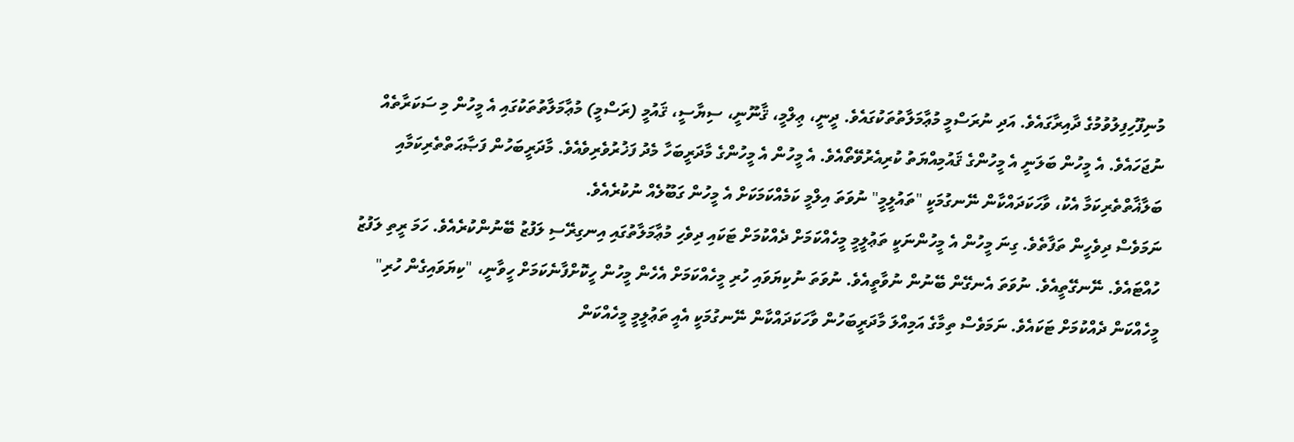މުނިފޫހިފިލުވުމުގެ ދާއިރާގައެވެ. އަދި ނުރަސްމީ މުޢާމަލާތުތަކުގައެވެ. ދީނީ، ޢިލްމީ، ޤާނޫނީ، ސިޔާސީ، ޤައުމީ (ރަސްމީ) މުޢާމަލާތުތަކުގައި އެ މީހުން މި ސަކަރާތެއް ނުޖަހައެވެ. އެ މީހުން ބަލަނީ އެ މީހުންގެ ޤައުމިއްޔަތު ކުރިއެރުވޭތޯއެވެ. އެ މީހުން އެ މީހުންގެ މާދަރީބަހާ މެދު ފަޚުރުވެރިވެއެވެ. މާދަރީބަހުން ފަޞާޙަތްތެރިކަމާއި ބަލާޣާތްތެރިކަމާ އެކު، ވާހަކަދައްކާން ނޭނގުމަކީ "ތައުލީމީ" ނުވަތަ އިލްމީ ކަމެއްކަމަކަށް އެ މީހުން ގަބޫލެއް ނުކުރެއެވެ.
ނަމަވެސް ދިވެހީން ތަފާތެވެ. ގިނަ މީހުން އެ މީހުންނަކީ ތަޢުލީމީ މީހެއްކަމަށް ދެއްކުމަށް ޓަކައި ދިވެހި މުޢާމަލާތުގައި އިނގިރޭސި ލަފުޒު ބޭނުންކުރެއެވެ. ހަމަ ރީތި ލަފުޒު ހުއްޓައެވެ. ނޭނގޭތީއެވެ. ނުވަތަ އެނގޭން ބޭނުން ނުވާތީއެވެ. ނުވަތަ ނުކިޔަވައި ހުރި މީހެއްކަމަށް އެހެން މީހުން ހީކޮށްފާނެކަމަށް ހީވާނީ، "ކިޔަވައިގެން ހުރި" މީހެއްކަން ދެއްކުމަށް ޓަކައެވެ. ނަމަވެސް ތިމާގެ އަމިއްލަ މާދަރީބަހުން ވާހަކަދައްކާން ނޭނގުމަކީ އެއީ ތަޢުލީމީ މީހެއްކަން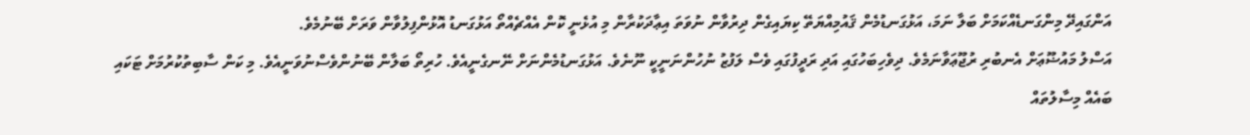އަންގައިދޭ މިންގަނޑެއްކަމަށް ބަލާ ނަމަ، އަޅުގަނޑުމެން ޤައުމިއްޔަތޭ ކިޔައިގެން ދިރުވާން ނުވަތަ އިޢާދަކުރާން މި އުޅެނީ ކޮން އެއްޗެއްތޯ އަޅުގަނޑު އޮޅުންފިލުވާން ވަރަށް ބޭނުމެވެ.
އަސްލު މައުޟޫޢަށް އެނބުރި ރުޖޫޢަވާނަމެވެ. ދިވެހިބަހުގައި އަދި ރަދީފުގައި ވެސް ލަފުޒު ނުހުންނަނީކީ ނޫނެވެ. އަޅުގަނޑުމެންނަށް ނޭނގެނީއެވެ. ހުރިތޯ ބަލާން ބޭނުންވެސްނުވަނީއެވެ. މި ކަން ސާބިތުކުރުމަށް ޓަކައި ބައެއް މިސާލުތައް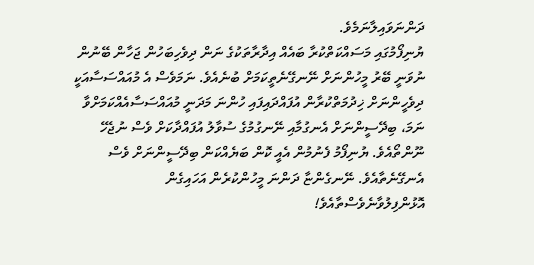ދަންނަވައިލާނަމެވެ.
ޔުނިފޯމުގައި މަސައްކަތްކުރާ ބައެއް އިދާރާތަކުގެ ނަން ދިވެހިބަހުން ޖަހާން ބޭނުން ނުވަނީ ބޭރު މީހުންނަށް ނޭނގޭނެތީކަމަށް ބުނެއެވެ. ނަމަވެސް އެ މުއައްސަސާއަކީ ދިވެހީންނަށް ޚިދުމަތްކުރާން އުފައްދައިފައި ހުންނަ މަދަނީ މުއައްސަސާއެއްކަމަށްވާ ނަމަ، ބިދޭސީންނަށް އެނގުމާއި ނޭނގުމުގެ ސުވާލު އުފައްދާކަށް ވެސް ނުޖެހޭ ނޫންތޯއެވެ. ޔުނިފޯމު ފެނުމުން އެއީ ކޮން ބަޔެއްކަން ބިދޭސީންނަށް ވެސް އެނގޭނެތާއެވެ. ނޭނގެންޏާ ދަންނަ މީހުންކުރެން އަހައިގެން އޮޅުންފިލުވާނެވެސްތާއެވެ!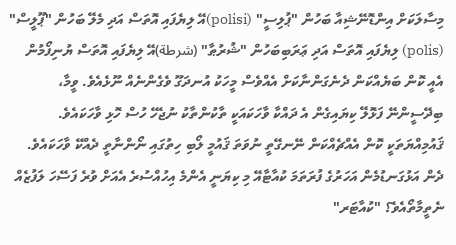މިސާލަކަށް އިންޑޮނޭޝިއާ ބަހުން "ޕުލިސީ" (polisi)އޭ ލިޔެފައި އޮތަސް އަދި މެލޭ ބަހުން "ޕޫލީސް" (polis) ލިޔެފައި އޮތަސް އަދި ޢަރަބިބަހުން "ޝުރުޠާ" (شرطة)އޭ ލިޔެފައި އޮތަސް ޔުނިފޯމުން އެއީ ކޮން ބަޔެއްކަން ދެނެގަންނާކަށް އެއްވެސް މީހަކު އުނދަގޫ ވެގެންނެއް ނޫޅެއެވެ. ވީމާ، ބިދޭސީންނޭ ފަޅޮލޭ ކިޔައިގެން އެ ދައްކާ ވާހަކައަކީ ތާކުންތާކު ނުޖެހޭ ހުސް ހޮޅި ވާހަކައެވެ. ޤައުމިއްޔަތަކީ ކޮން އެއްޗެއްކަން ނޭނގޭތީ ނުވަތަ ޤައުމީ ލޯބި ހިތުގައި ނޯންނާތީ ދެއްކޭ ވާހަކައެވެ.
ދެން އަޅުގަނޑުމެން އަހަރުގެ ފުރަތަމަ ކުއާޓާއޭ މި ކިޔަނީ އެންމެ އިހުއްސުރެ އެއަށް ވުރެ ފަސޭހަ ލަފުޒެއް ނެތީމާތޯއެވެ؟ "ކުއާޓަރ"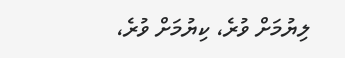ލިޔުމަށް ވުރެ، ކިޔުމަށް ވުރެ،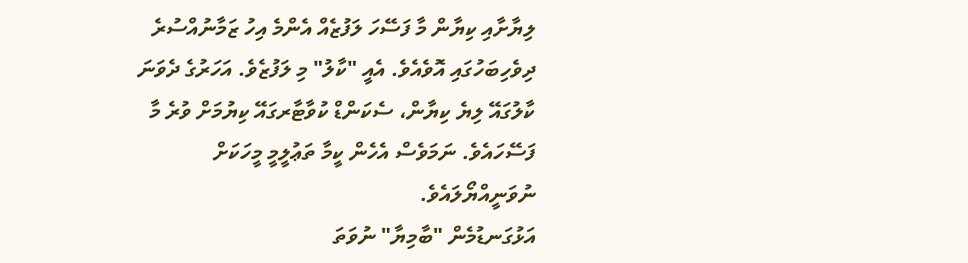ލިޔާށާއި ކިޔާން މާ ފަސޭހަ ލަފުޒެއް އެންމެ އިހު ޒަމާނުއްސުރެ ދިވެހިބަހުގައި އޮވެއެވެ. އެއީ "ކާލު" މި ލަފުޒެވެ. އަހަރުގެ ދެވަނަ ކާލުގައޭ ލިޔެ ކިޔާން، ސެކަންޑް ކުވާޓާރގައޭ ކިޔުމަށް ވުރެ މާ ފަސޭހައެވެ. ނަމަވެސް އެހެން ކީމާ ތަޢުލީމީ މީހަކަށް ނުވަނީއްޔޯލައެވެ.
އަޅުގަނޑުމެން "ބާމިޔާ" ނުވަތަ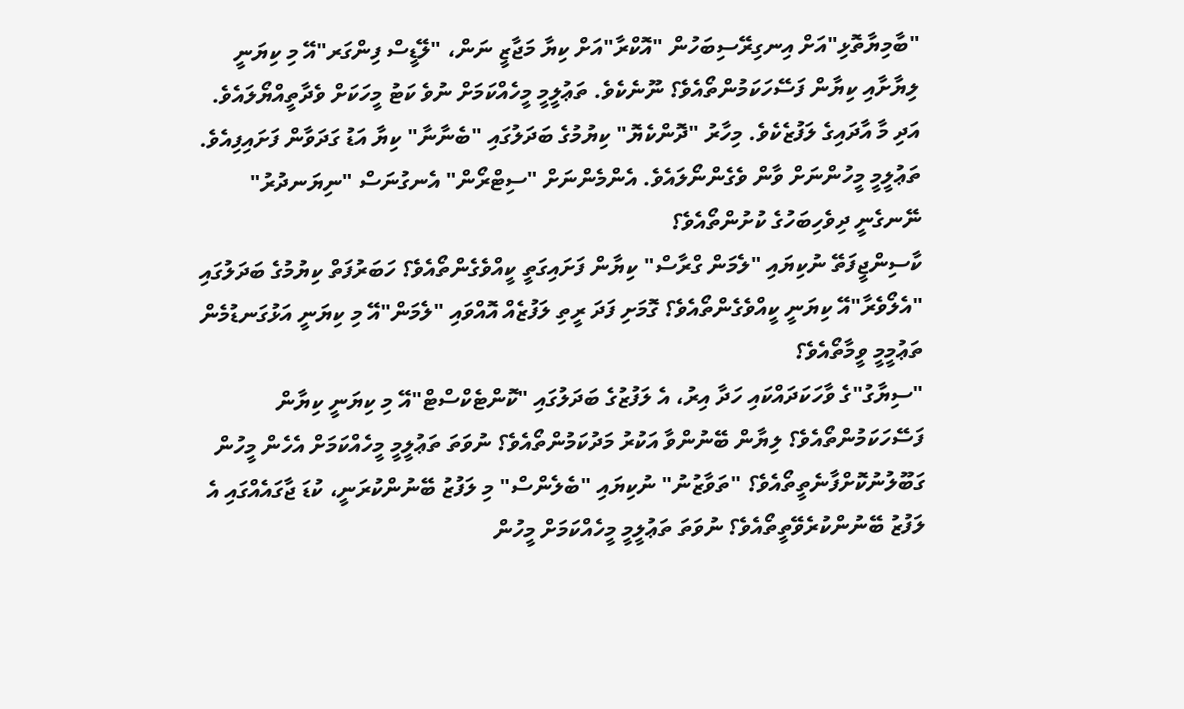"ބާމިޔާތޮޅި"އަށް އިނގިރޭސިބަހުން "އޮކްރާ"އަށް ކިޔާ މަޖާޒީ ނަން، "ލޭޑީސް ފިންގަރ"އޭ މި ކިޔަނީ ލިޔާށާއި ކިޔާން ފަސޭހަކަމުންތޯއެވެ؟ ނޫނެކެވެ. ތަޢުލީމީ މީހެއްކަމަށް ނުވެ ކަޓު މީހަކަށް ވެދާތީއްޔޯލައެވެ.
އަދި މާ އާދައިގެ ލަފުޒެކެވެ. މިހާރު "ދޮންކެޔޮ" ކިޔުމުގެ ބަދަލުގައި "ބެނާނާ" ކިޔާ އަޑު ގަދަވާން ފަށައިފިއެވެ. ތަޢުލީމީ މީހުންނަށް ވާން ވެގެންނޯލައެވެ. އެންމެންނަށް "ސިޓްރޯން" އެނގުނަސް "ނިޔަނދުރު" ނޭނގެނީ ދިވެހިބަހުގެ ކުށުންތޯއެވެ؟
ކާސިންޖީފަތޭ ނުކިޔައި "ލެމަން ގްރާސް" ކިޔާން ފަށައިގަތީ ކީއްވެގެންތޯއެވެ؟ ހަބަރުފަތް ކިޔުމުގެ ބަދަލުގައި "އެލޯވެރާ"އޭ ކިޔަނީ ކީއްވެގެންތޯއެވެ؟ ގޮމަށި ފަދަ ރީތި ލަފުޒެއް އޮއްވައި "ލެމަން"އޭ މި ކިޔަނީ އަޅުގަނޑުމެން ތަޢުމީމީ ވީމާތޯއެވެ؟
"ސިޔާގު"ގެ ވާހަކަދައްކައި ހަދާ އިރު، އެ ލަފުޒުގެ ބަދަލުގައި "ކޮންޓެކްސްޓް"އޭ މި ކިޔަނީ ކިޔާން ފަސޭހަކަމުންތޯއެވެ؟ ލިޔާން ބޭނުންވާ އަކުރު މަދުކަމުންތޯއެވެ؟ ނުވަތަ ތަޢުލީމީ މީހެއްކަމަށް އެހެން މީހުން ގަބޫލުނުކޮށްފާނެތީތޯއެވެ؟ "ތަވާޒުނު" ނުކިޔައި "ބެލެންސް" މި ލަފުޒު ބޭނުންކުރަނީ، ކުޑަ ޖާގައެއްގައި އެ ލަފުޒު ބޭނުންކުރެވޭތީތޯއެވެ؟ ނުވަތަ ތަޢުލީމީ މީހެއްކަމަށް މީހުން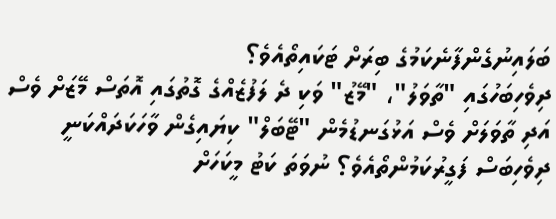ބަލައިނުގެންފާނެކަމުގެ ބިރަށް ޓަކައިތޯއެވެ؟
ދިވެހިބަހުގައި "ތާވަލު"، "މޭޒު" ވަކި ދެ ލަފުޒެއްގެ ގޮތުގައި އޮތަސް މޭޒަށް ވެސް އަދި ތާވަލަށް ވެސް އަޅުގަނޑުމެން "ޓޭބަލް" ކިޔައިގެން ވާހަކަދައްކަނީ ދިވެހިބަސް ފަގީރުކަމުންތޯއެވެ؟ ނުވަތަ ކަޓު މީކަހަށް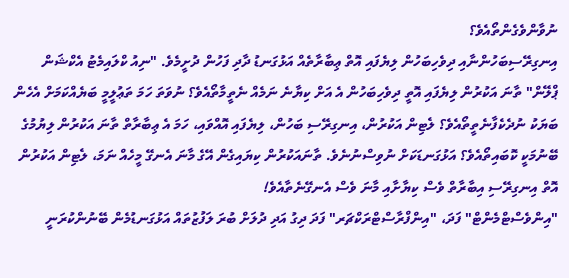ނުވާންވެގެންތޯއެވެ؟
އިނގިރޭސިބަހުންނާއި ދިވެހިބަހުން ލިޔެފައި އޮތް ޢިބާރާތެއް އަޅުގަނޑު ދާދި ފަހުން ދުށީމެވެ. "ނިއު ކްލައިމެޓު އެކްޝަން ޕްލޭން" ތާނަ އަކުރުން ލިޔެފައި އޮތީ ދިވެހިބަހުން އެ އަށް ކިޔާނެ ނަމެއް ނެތީމާތޯއެވެ؟ ނުވަތަ ހަމަ ތަޢުލީމީ ބަޔެއްކަމަށް އެހެން ބަޔަކު ނުދެކެފާނެތީތޯއެވެ؟ ލެޓިން އަކުރުން، އިނގިރޭސި ބަހުން، ލިޔެފައި އޮއްވައި، ހަމަ އެ ޢިބާރާތް ތާނަ އަކުރުން ލިޔުމުގެ ބޭނުމަކީ ކޮބައިތޯއެވެ؟ އަޅުގަނޑަކަށް ނުވިސްނުނެވެ. ތާނައަކުރުން ކިޔައިގެން އޭގެ މާނަ އެނގޭ މީހެއް ނަމަ، ލެޓިން އަކުރުން އޮތް އިނގިރޭސި އިބާރާތް ވެސް ކިޔާށާއި މާނަ ވެސް އެނގޭނެތާއެވެ!
"އިންވެސްޓްމެންޓް" ފަދަ، "އިންފްރާސްޓްރަކްޗަރ" ފަދަ ދިގު އަދި ދުލަށް ބުރަ ލަފުޒުތައް އަޅުގަނޑުމެން ބޭނުންކުރަނީ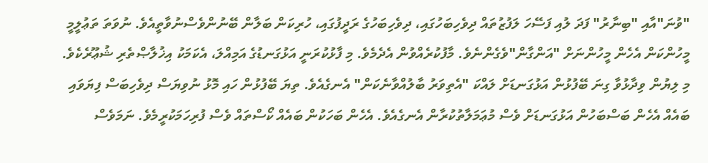"ވުނަ"އާއި "ބިނާރު" ފަދަ ލުއި ފަސޭހަ ލަފުޒުތައް ދިވެހިބަހުގައި، ދިވެހިބަހުގެ ރަދީފުގައި، ހުރިކަން ބަލާން ބޭނުންވެސްނުވާތީއެވެ. ނުވަތަ ތަޢުލީމީ މީހުންކަން އެހެން މީހުންނަށް "އަންގާން"ވެގެންނެވެ. މާފުކުރެއްވުން އެދެމެވެ. މި ފާޅުކުރަނީ އަޅުގަނޑުގެ އަމިއްލަ، އެކަމަކު އިޚުލާޞްތެރި ޝުޢޫރެކެވެ.
މި ލިޔުން ވިދާޅުވާ ގިނަ ބޭފުޅުން އަޅުގަނޑަށް ލައްކަ "އެތިވަރު ބާލުއްވާނެކަން" އެނގެއެވެ. ތިޔަ ބޭފުޅުން ހައި މޮޅު ނުވިޔަސް ދިވެހިބަސް ފިޔަވައި ބައެއް އެހެން ބަސްބަހުން އަޅުގަނޑަށް ވެސް މުޢަމަލާތުކުރާން އެނގެއެވެ. އެހެން ބަހަކުން ބައެއް ކޯސްތައް ވެސް ފުރިހަމަކުރީމެވެ. ނަމަވެސް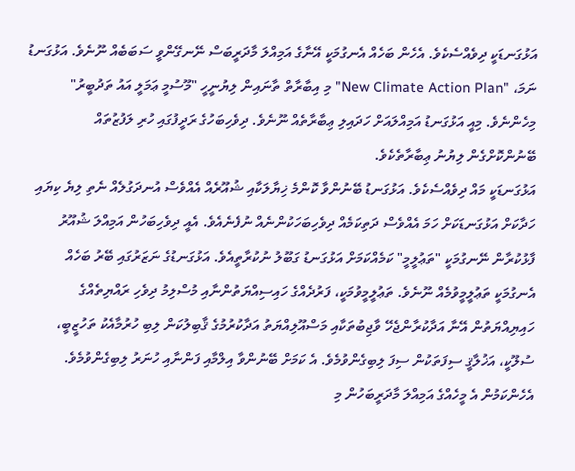އަޅުގަނޑަކީ ދިވެއްސެކެވެ. އެހެން ބަހެއް އެނގުމަކީ އޭނާގެ އަމިއްލަ މާދަރީބަސް ނޭނގޭންވީ ސަބަބެއް ނޫނެވެ. އަޅުގަނޑު ނަމަ، "New Climate Action Plan" މި އިބާރާތް ތާނައިން ލިޔުނީހީ "މޫސުމީ ޢަމަލީ އައު ތަދުބީރު" މިހެންނެވެ. މިއީ އަޅުގަނޑު އަމިއްލައަށް ހަދައިލި ޢިބާރާތެއް ނޫނެވެ. ދިވެހިބަހުގެ ރަދީފުގައި ހުރި ލަފުޒުތައް ބޭނުންކޮށްގެން ލިޔުނު ޢިބާރާތެކެވެ.
އަޅުގަނޑަކީ މައް ދިވެއްސެކެވެ. އަޅުގަނޑު ބޭނުންވާ ކޮންމެ ޚިޔާލަކާއި ޝުއޫރެއް އެއްވެސް އުނދަގުލެއް ނެތި ލިޔެ ކިޔައި ހަދާކަށް އަޅުގަނޑަކަށް ހަމަ އެއްވެސް ދަތިކަމެއް ދިވެހިބަހަކުންނެއް ނުފެނެއެވެ. އެއީ ދިވެހިބަހުން އަމިއްލަ ޝުއޫރު ފާޅުކުރާން ނޭނގުމަކީ "ތަޢުލީމީ" ކަމެއްކަމަށް އަޅުގަނޑު ގަބޫލު ނުކުރާތީއެވެ. އަޅުގަނޑުގެ ނަޒަރުގައި ބޭރު ބަހެއް އެނގުމަކީ ތަޢުލީމީވުމެއް ނޫނެވެ. ތަޢުލީމީވުމަކީ، ފަރުދެއްގެ ހައިސިއްޔަތުންނާއި މުސްލިމު ދިވެހި ރައްޔިތެއްގެ ހައިޔިއްޔަތުން އޭނާ އަދާކުރާންޖެހޭ ވާޖިބުތަކާއި މަސްއޫލިއްޔަތު އަދާކުރުމުގެ ޤާބިލުކަން ލިބި ހުރުމާއެކު ތަހުޒީބީ، ސުލޫކީ، އަޚުލާޤީ ސިފަތަކުން ސިފަ ލިބިގެންވުމެވެ. އެ ކަމަށް ބޭނުންވާ އިލްމާއި ފަންނާއި ހުނަރު ލިބިގެންވުމެވެ. އެހެންކަމުން އެ މީހެއްގެ އަމިއްލަ މާދަރީބަހުން މި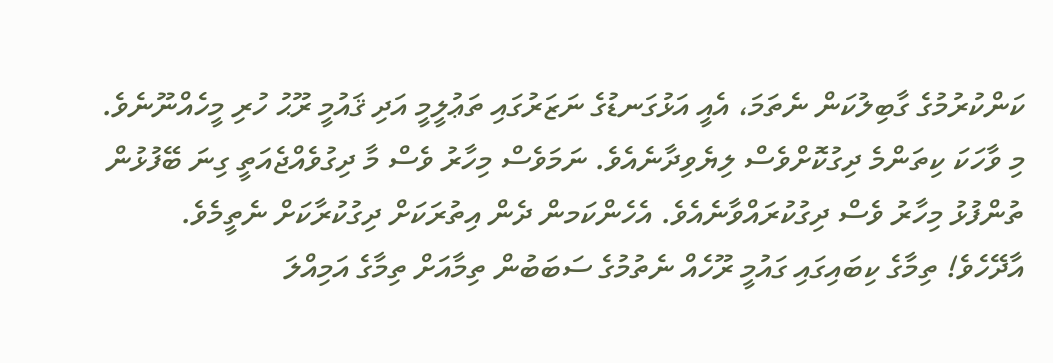ކަންކުރުމުގެ ގާބިލުކަން ނެތަމަ، އެއީ އަޅުގަނޑުގެ ނަޒަރުގައި ތަޢުލީމީ އަދި ޤައުމީ ރޫޙު ހުރި މީހެއްނޫނެވެ.
މި ވާހަކަ ކިތަންމެ ދިގުކޮށްވެސް ލިޔެވިދާނެއެވެ. ނަމަވެސް މިހާރު ވެސް މާ ދިގުވެއްޖެއަތީ ގިނަ ބޭފުޅުން ތުންފުޅު މިހާރު ވެސް ދިގުކުރައްވާނެއެވެ. އެހެންކަމން ދެން އިތުރަކަށް ދިގުކުރާކަށް ނެތީމެވެ.
އާދޭހެވެ! ތިމާގެ ކިބައިގައި ގައުމީ ރޫހެއް ނެތުމުގެ ސަބަބުން ތިމާއަށް ތިމާގެ އަމިއްލަ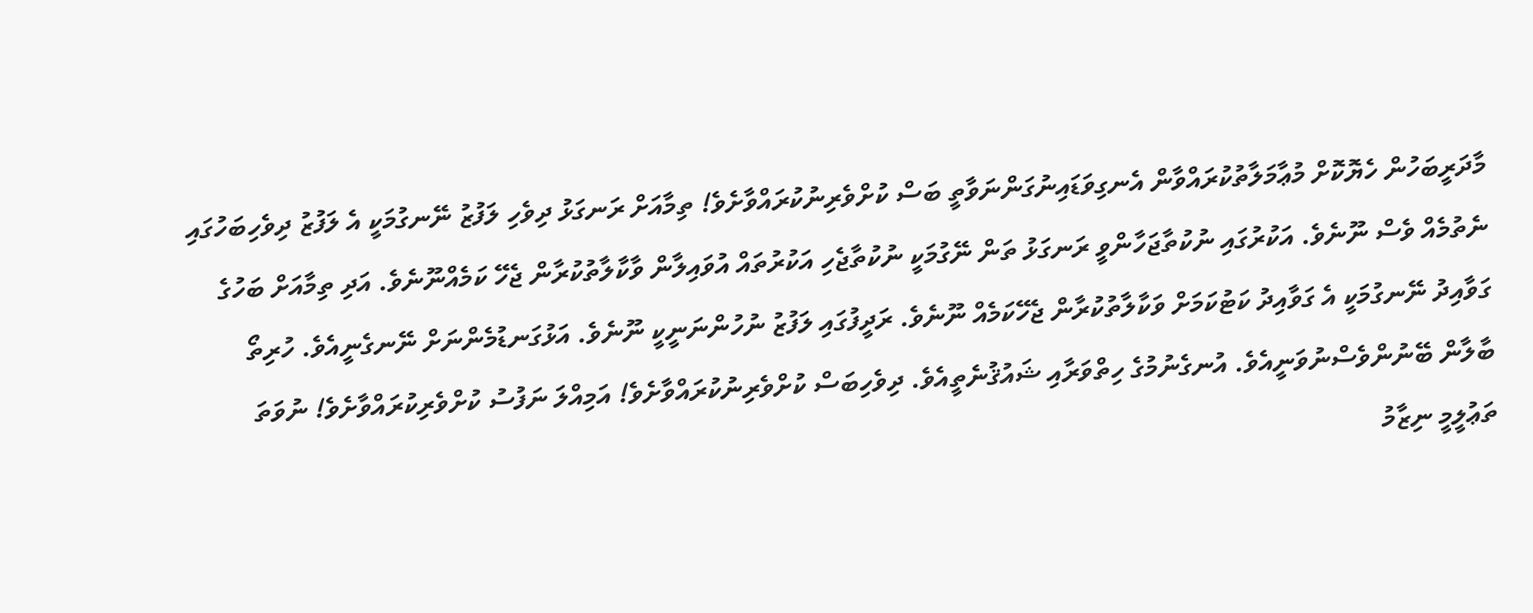މާދަރީބަހުން ހެޔޮކޮށް މުޢާމަލާތުކުރައްވާން އެނގިވަޑައިނުގަންނަވާތީ ބަސް ކުށްވެރިނުކުރައްވާށެވެ! ތިމާއަށް ރަނގަޅު ދިވެހި ލަފުޒު ނޭނގުމަކީ އެ ލަފުޒު ދިވެހިބަހުގައި ނެތުމެއް ވެސް ނޫނެވެ. އަކުރުގައި ނުކުތާޖަހާންވީ ރަނގަޅު ތަން ނޭގުމަކީ ނުކުތާޖެހި އަކުރުތައް އުވައިލާން ވާކާލާތުކުރާން ޖެހޭ ކަމެއްނޫނެވެ. އަދި ތިމާއަށް ބަހުގެ ގަވާއިދު ނޭނގުމަކީ އެ ގަވާއިދު ކަޓުކަމަށް ވަކާލާތުކުރާން ޖެހޭކަމެއް ނޫނެވެ. ރަދީފުގައި ލަފުޒު ނުހުންނަނީކީ ނޫނެވެ. އަޅުގަނޑުމެންނަށް ނޭނގެނީއެވެ. ހުރިތޯ ބާލާން ބޭނުންވެސްނުވަނީއެވެ. އުނގެނުމުގެ ހިތްވަރާއި ޝައުޤުނެތީއެވެ. ދިވެހިބަސް ކުށްވެރިނުކުރައްވާށެވެ! އަމިއްލަ ނަފުސު ކުށްވެރިކުރައްވާށެވެ! ނުވަތަ ތަޢުލީމީ ނިޒާމު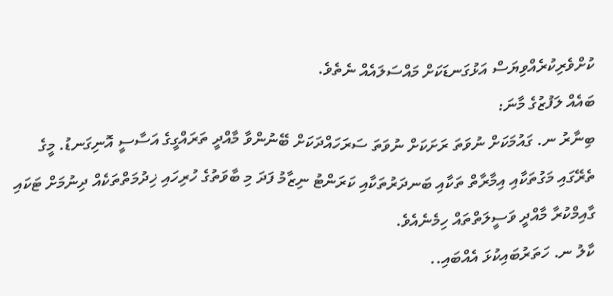ކުށްވެރިކުރެއްވިޔަސް އަޅުގަނޑަކަށް މައްސަލައެއް ނެތެވެ.
ބައެއް ލަފުޒުގެ މާނަ:
ބިނާރު ނ. ގައުމަކަށް ނުވަތަ ރަށަކަށް ނުވަތަ ސަރަހައްދަކަށް ބޭނުންވާ މާއްދީ ތަރައްގީގެ އަސާސީ އޮނިގަނޑު. މީގެ ތެރޭގައި މަގުތަކާއި އިމާރާތް ތަކާއި ބަނދަރުތަކާއި ކަރަންޓު ނިޒާމު ފަދަ މި ބާވަތުގެ ހުރިހައި ޚިދުމަތްތަކެއް ދިނުމަށް ޓަކައި ގާއިމްކުރާ މާއްދީ ވަސީލަތްތައް ހިމެނެއެވެ.
ކާލު ނ. ހަތަރުބައިކުޅަ އެއްބައި..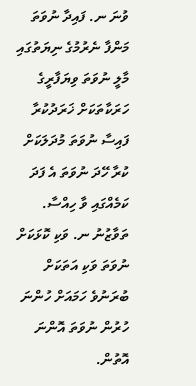ވުނަ ނ. ފައިދާ ނުވަތަ މަންފާ ނެރުމުގެ ނިޔަތުގައި މާލީ ނުވަތަ ވިޔަފާރީގެ ހަރަކާތަކަށް ޚަރަދުކުރާ ފައިސާ ނުވަތަ މުދަލަކަށް ކުރާ ހޭދަ ނުވަތަ އެ ފަދަ ކަމެއްގައި ވާ ހިއްސާ.
ތަވާޒުނު ނ. ވަކި ކޮޅަކަށް ނުވަތަ ވަކި އަތަކަށް ބުރަނުވެ ހަމައަށް ހުންނަ ހުރުން ނުވަތަ އޮންނަ އޮތުން.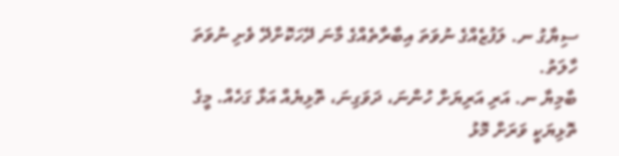ސިޔާގު ނ. ލަފުޒެއްގެ ނުވަތަ އިބާރާތެއްގެ މާނަ ދޭހަކޮށްދޭ ވެށި ނުވަތަ ހާލަތު.
ބާމިޔާ ނ. އަރި އަރިޔަށް ހުންނަ، ދަވަގިނަ، ތޮޅިޔެއް އަޅާ ގަހެއް. މީގެ ތޮޅިޔަކީ ވަރަށް މޮޅު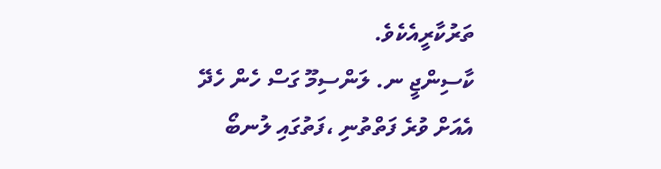ތަރުކާރީއެކެވެ.
ކާސިންޖީ ނ. ލަންސިމޫ ގަސް ހެން ހެދޭ އެއަށް ވުރެ ފަތްތުނި ،ފަތުގައި ލުނބޯ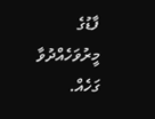ފާޑުގެ މީރުވަހެއްދުވާ ގަހެއް.